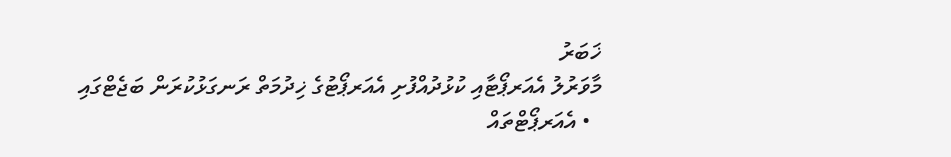ޚަބަރު
މާވަރުލު އެއަރޕޯޓާއި ކުޅުދުއްފުށި އެއަރޕޯޓުގެ ޚިދުމަތް ރަނގަޅުކުރަން ބަޖެޓްގައި
  • އެއަރޕޯޓްތައް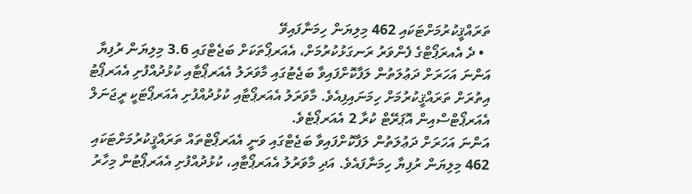ތަރައްޤީކުރުމަށްޓަކައި 462 މިލިޔަން ހިމަނާފައިވޭ
  • ދެ އެއރަޕޯޓްގެ ފެންވަރު ރަނގަޅުކުރުމަށް، އެއަރޕޯތަކަށް ބަޖެޓްގައި 3.6 މިލިޔަން ރުފިޔާ
އަންނަ އަހަރަށް ދަޢުލަތުން ލަފާކޮށްފައިވާ ބަޖެޓުގައި މާވަރަލު އެއަރޕޯޓާއި ކުޅުދުއްފުށި އެއަރޕޯޓު އިތުރަށް ތަރައްޤީކުރުމަށް ހިމަނައިފިއެވެ. މާވަރަލު އެއަރޕޯޓާއި ކުޅުދުއްފުށި އެއަރޕޯޓަކީ ރީޖަނަލް އެއަރޕޯޓްސްއިން އޮޕަރޭޓް ކުރާ 2 އެއަރޕޯޓެވެ.
އަންނަ އަހަރަށް ދަޢުލަތުން ލަފާކޮށްފައިވާ ބަޖެޓްގައި ވަނީ އެއަރޕޯޓްތައް ތަރައްޤީކުރުމަށްޓަކައި 462 މިލިޔަން ރުފިޔާ ހިމަނާފައެވެ. އަދި މާވަރުލު އެއަރޕޯޓާއި، ކުޅުދުއްފުށި އެއަރޕޯޓުން މިހާރު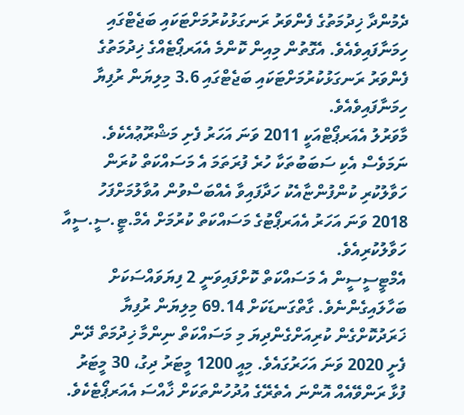ދެމުންދާ ޚިދުމަތުގެ ފެންވަރު ރަނގަޅުކުރުމަށްޓަކައި ބަޖެޓްގައި ހިމަނާފައިވެއެވެ. އެގޮތުން މިއިން ކޮންމެ އެއަރޕޯޓެއްގެ ޚިދުމަތުގެ ފެންވަރު ރަނގަޅުކުރުމަށްޓަކައި ބަޖެޓްގައި 3.6 މިލިޔަން ރުފިޔާ ހިމަނާފައިވެއެވެ.
މާވަރުލު އެއަރޕޯޓްއަކީ 2011 ވަނަ އަހަރު ފެށި މަޝްރޫޢުއެކެވެ. ނަމަވެސް އެކި ސަބަބުތަކާ ހުރެ ފުރަތަމަ އެ މަސައްކަތް ކުރަން ހަވާލުކުރި ކުންފުންޏާއެކު ހަދާފައިވާ އެއްބަސްވުން އުވާލުމަށްފަހު 2018 ވަނަ އަހަރު އެއަރޕޯޓުގެ މަސައްކަތް ކުރުމަށް އެމް.ޓީ.ސީ.ސީއާ ހަވާލުކުރިއެވެ.
އެމްޓީސީސީން އެ މަސައްކަތް ކޮށްފައިވަނީ 2 ފިޔަވައްސަކަށް ބަހާލައިގެންނެވެ. ގާތްގަނޑަކަށް 69.14 މިލިޔަން ރުފިޔާ ޚަރަދުކޮށްގެން ކުރިއަށްގެންދިޔަ މި މަސައްކަތް ނިންމާ ޚިދުމަތް ދޭން ފެށީ 2020 ވަނަ އަހަރުގައެވެ. މިއީ 1200 މީޓަރު ދިގު، 30 މީޓަރު ފުޅާ ރަންވޭއެއް އޮންނަ އެތެރޭގެ އުދުހުންތަކަށް ޚާއްސަ އެއަރޕޯޓެކެވެ.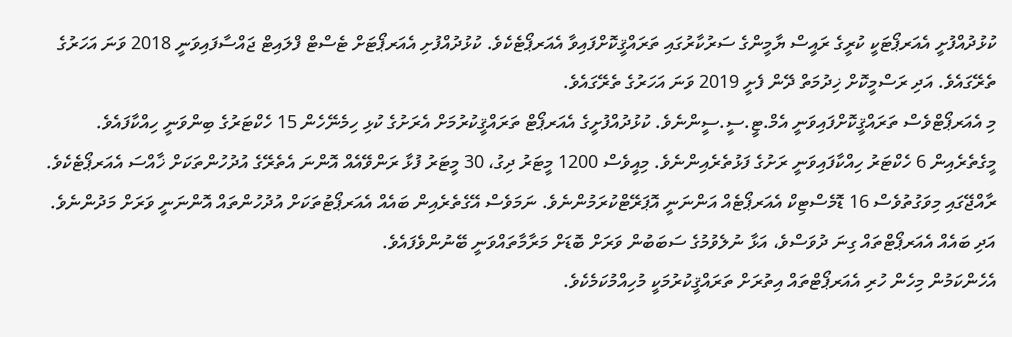ކުޅުދުއްފުށީ އެއަރޕޯޓަކީ ކުރީގެ ރައީސް ޔާމީންގެ ސަރުކާރުގައި ތަރައްޤީކޮށްފައިވާ އެއަރޕޯޓެކެވެ. ކުޅުދުއްފުށި އެއަރޕޯޓަށް ޓެސްޓް ފްލައިޓް ޖައްސާފައިވަނީ 2018 ވަނަ އަހަރުގެ ތެރޭގައެވެ. އަދި ރަސްމީކޮށް ޚިދުމަތް ދޭން ފެށީ 2019 ވަނަ އަހަރުގެ ތެރޭގައެވެ.
މި އެއަރޕޯޓްވެސް ތަރައްޤީކޮށްފައިވަނީ އެމް.ޓީ.ސީ.ސީންނެވެ. ކުޅުދުއްފުށީގެ އެއަރޕޯޓް ތަރައްޤީކުރުމަށް އެރަށުގެ ކުޅި ހިމެނޭހެން 15 ހެކްޓަރުގެ ބިންވަނީ ހިއްކާފައެވެ. މީގެތެރެއިން 6 ހެކްޓަރު ހިއްކާފައިވަނީ ރަށުގެ ފަޅުތެރެއިންނެވެ. މިއީވެސް 1200 މީޓަރު ދިގު، 30 މީޓަރު ފުޅާ ރަންވޭއެއް އޮންނަ އެތެރޭގެ އުދުހުންތަކަށް ޚާއްސަ އެއަރޕޯޓެކެވެ.
ރާއްޖޭގައި މިވަގުތުވެސް 16 ޑޮމެސްޓިކް އެއަރޕޯޓެއް އަންނަނީ އޮޕަރޭޓްކުރަމުންނެވެ. ނަމަވެސް އޭގެތެރެއިން ބައެއް އެއަރޕޯޓުތަކަށް އުދުހުންތައް އޮންނަނީ ވަރަށް މަދުންނެވެ. އަދި ބައެއް އެއަރޕޯޓްތައް ގިނަ ދުވަސްވެ، އަޅާ ނުލެވުމުގެ ސަބަބުން ވަރަށް ބޮޑަށް މަރާމާތައްވަނީ ބޭނުންވެފައެވެ.
އެހެންކަމުން މިހެން ހުރި އެއަރޕޯޓްތައް އިތުރަށް ތަރައްޤީކުރުމަކީ މުހިއްމުކަމެކެވެ.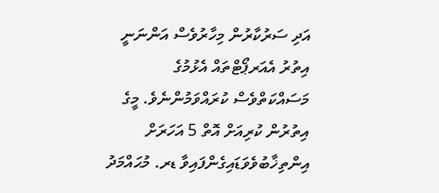އަދި ސަރުކާރުން މިހާރުވެސް އަންނަނީ އިތުރު އެއަރޕޯޓްތައް އެޅުމުގެ މަސައްކަތްވެސް ކުރައްވަމުންނެވެ. މީގެ އިތުރުން ކުރިއަށް އޮތް 5 އަހަރަށް އިންތިޚާބުވެވަޑައިގެންފައިވާ ޑރ. މުޙައްމަދު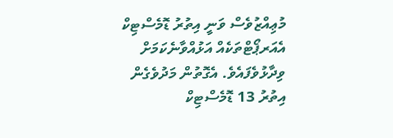މުޢިއްޒުވެސް ވަނީ އިތުރު ޑޮމެސްޓިކް އެއަރޕޯޓްތަކެއް އަޅުއްވާނެކަމަށް ވިދާޅުވެފައެވެ. އެގޮތުން މަދުވެގެން އިތުރު 13 ޑޮމެސްޓިކް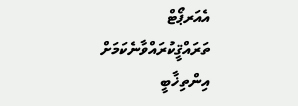އެއަރޕޯޓް ތަރައްޤީކުރައްވާނެކަމަށް އިންތިޚާބީ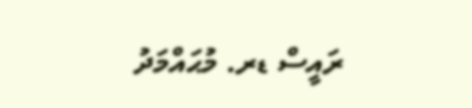ރައީސް ޑރ. މުޙައްމަދު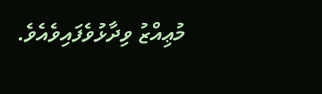މުޢިއްޒު ވިދާޅުވެފައިވެއެވެ.